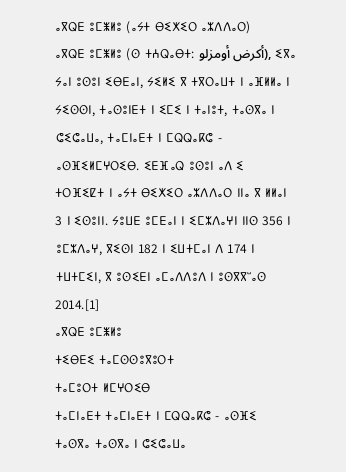ⴰⴳⵕⴹ ⵓⵎⵥⵍⵓ (ⴰⵢⵜ ⴱⵉⵅⵉⵔ ⴰⵣⴷⴷⴰⵔ)
ⴰⴳⵕⴹ ⵓⵎⵥⵍⵓ (ⵙ ⵜⵄⵕⴰⴱⵜ: أكرض أومزلو), ⵉⴳⴰ ⵢⴰⵏ ⵓⵙⵓⵏ ⵉⴱⴹⴰⵏ, ⵢⵉⵍⵉ ⴳ ⵜⴳⵔⴰⵡⵜ ⵏ ⴰⴼⵍⵍⴰ ⵏ ⵢⵉⵙⵙⵏ, ⵜⴰⵙⵓⵏⴹⵜ ⵏ ⵉⵎⵉ ⵏ ⵜⴰⵏⵓⵜ, ⵜⴰⵙⴳⴰ ⵏ ⵛⵉⵛⴰⵡⴰ, ⵜⴰⵎⵏⴰⴹⵜ ⵏ ⵎⵕⵕⴰⴽⵛ - ⴰⵙⴼⵉⵍⵎⵖⵔⵉⴱ. ⵉⴹⴼⴰⵕ ⵓⵙⵓⵏ ⴰⴷ ⵉ ⵜⵔⴼⵉⵇⵜ ⵏ ⴰⵢⵜ ⴱⵉⵅⵉⵔ ⴰⵣⴷⴷⴰⵔ ⵏⵏⴰ ⴳ ⵍⵍⴰⵏ 3 ⵏ ⵉⵙⵓⵏⵏ. ⵢⵓⵡⴹ ⵓⵎⴹⴰⵏ ⵏ ⵉⵎⵣⴷⴰⵖⵏ ⵏⵏⵙ 356 ⵏ ⵓⵎⵣⴷⴰⵖ, ⴳⵉⵙⵏ 182 ⵏ ⵉⵡⵜⵎⴰⵏ ⴷ 174 ⵏ ⵜⵡⵜⵎⵉⵏ, ⴳ ⵓⵙⵉⴹⵏ ⴰⵎⴰⴷⴷⵓⴷ ⵏ ⵓⵙⴳⴳⵯⴰⵙ 2014.[1]
ⴰⴳⵕⴹ ⵓⵎⵥⵍⵓ
ⵜⵉⴱⴹⵉ ⵜⴰⵎⵙⵙⵓⴳⵓⵔⵜ
ⵜⴰⵎⵓⵔⵜ ⵍⵎⵖⵔⵉⴱ
ⵜⴰⵎⵏⴰⴹⵜ ⵜⴰⵎⵏⴰⴹⵜ ⵏ ⵎⵕⵕⴰⴽⵛ - ⴰⵙⴼⵉ
ⵜⴰⵙⴳⴰ ⵜⴰⵙⴳⴰ ⵏ ⵛⵉⵛⴰⵡⴰ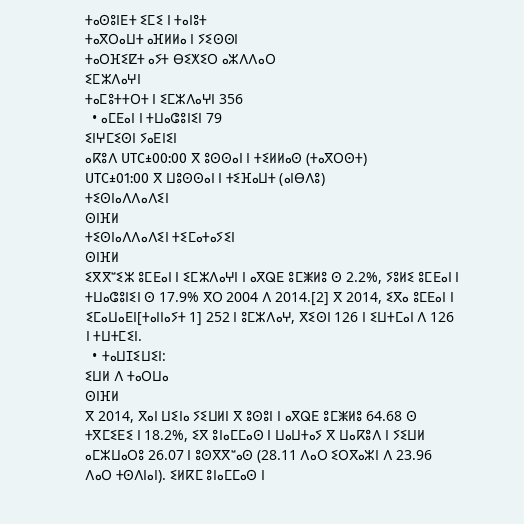ⵜⴰⵙⵓⵏⴹⵜ ⵉⵎⵉ ⵏ ⵜⴰⵏⵓⵜ
ⵜⴰⴳⵔⴰⵡⵜ ⴰⴼⵍⵍⴰ ⵏ ⵢⵉⵙⵙⵏ
ⵜⴰⵔⴼⵉⵇⵜ ⴰⵢⵜ ⴱⵉⵅⵉⵔ ⴰⵣⴷⴷⴰⵔ
ⵉⵎⵣⴷⴰⵖⵏ
ⵜⴰⵎⵓⵜⵜⵔⵜ ⵏ ⵉⵎⵣⴷⴰⵖⵏ 356
  • ⴰⵎⴹⴰⵏ ⵏ ⵜⵡⴰⵛⵓⵏⵉⵏ 79
ⵉⵏⵖⵎⵉⵙⵏ ⵢⴰⴹⵏⵉⵏ
ⴰⴽⵓⴷ UTC±00:00 ⴳ ⵓⵙⵙⴰⵏ ⵏ ⵜⵉⵍⵍⴰⵙ (ⵜⴰⴳⵔⵙⵜ)
UTC±01:00 ⴳ ⵡⵓⵙⵙⴰⵏ ⵏ ⵜⵉⴼⴰⵡⵜ (ⴰⵏⴱⴷⵓ)
ⵜⵉⵙⵏⴰⴷⴷⴰⴷⵉⵏ
ⵙⵏⴼⵍ
ⵜⵉⵙⵏⴰⴷⴷⴰⴷⵉⵏ ⵜⵉⵎⴰⵜⴰⵢⵉⵏ
ⵙⵏⴼⵍ
ⵉⴳⴳⵯⵉⵣ ⵓⵎⴹⴰⵏ ⵏ ⵉⵎⵣⴷⴰⵖⵏ ⵏ ⴰⴳⵕⴹ ⵓⵎⵥⵍⵓ ⵙ 2.2%, ⵢⵓⵍⵉ ⵓⵎⴹⴰⵏ ⵏ ⵜⵡⴰⵛⵓⵏⵉⵏ ⵙ 17.9% ⴳⵔ 2004 ⴷ 2014.[2] ⴳ 2014, ⵉⴳⴰ ⵓⵎⴹⴰⵏ ⵏ ⵉⵎⴰⵡⴰⴹⵏ[ⵜⴰⵏⵏⴰⵢⵜ 1] 252 ⵏ ⵓⵎⵣⴷⴰⵖ, ⴳⵉⵙⵏ 126 ⵏ ⵉⵡⵜⵎⴰⵏ ⴷ 126 ⵏ ⵜⵡⵜⵎⵉⵏ.
  • ⵜⴰⵡⵊⵉⵡⵉⵏ:
ⵉⵡⵍ ⴷ ⵜⴰⵔⵡⴰ
ⵙⵏⴼⵍ
ⴳ 2014, ⴳⴰⵏ ⵡⵉⵏⴰ ⵢⵉⵡⵍⵏ ⴳ ⵓⵙⵓⵏ ⵏ ⴰⴳⵕⴹ ⵓⵎⵥⵍⵓ 64.68 ⵙ ⵜⴳⵎⵉⴹⵉ ⵏ 18.2%, ⵉⴳ ⵓⵏⴰⵎⵎⴰⵙ ⵏ ⵡⴰⵡⵜⴰⵢ ⴳ ⵡⴰⴽⵓⴷ ⵏ ⵢⵉⵡⵍ ⴰⵎⵣⵡⴰⵔⵓ 26.07 ⵏ ⵓⵙⴳⴳⵯⴰⵙ (28.11 ⴷⴰⵔ ⵉⵔⴳⴰⵣⵏ ⴷ 23.96 ⴷⴰⵔ ⵜⵙⴷⵏⴰⵏ). ⵉⵍⴽⵎ ⵓⵏⴰⵎⵎⴰⵙ ⵏ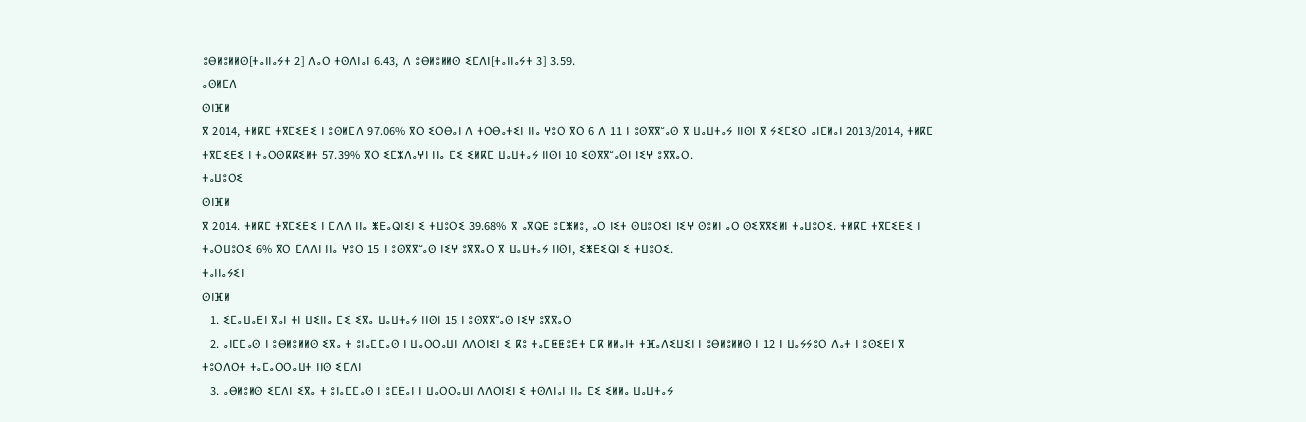ⵓⴱⵍⵓⵍⵍⵙ[ⵜⴰⵏⵏⴰⵢⵜ 2] ⴷⴰⵔ ⵜⵙⴷⵏⴰⵏ 6.43, ⴷ ⵓⴱⵍⵓⵍⵍⵙ ⵉⵎⴷⵏ[ⵜⴰⵏⵏⴰⵢⵜ 3] 3.59.
ⴰⵙⵍⵎⴷ
ⵙⵏⴼⵍ
ⴳ 2014, ⵜⵍⴽⵎ ⵜⴳⵎⵉⴹⵉ ⵏ ⵓⵙⵍⵎⴷ 97.06% ⴳⵔ ⵉⵔⴱⴰⵏ ⴷ ⵜⵔⴱⴰⵜⵉⵏ ⵏⵏⴰ ⵖⵓⵔ ⴳⵔ 6 ⴷ 11 ⵏ ⵓⵙⴳⴳⵯⴰⵙ ⴳ ⵡⴰⵡⵜⴰⵢ ⵏⵏⵙⵏ ⴳ ⵢⵉⵎⵉⵔ ⴰⵏⵎⵍⴰⵏ 2013/2014, ⵜⵍⴽⵎ ⵜⴳⵎⵉⴹⵉ ⵏ ⵜⴰⵔⵙⴽⴽⵉⵍⵜ 57.39% ⴳⵔ ⵉⵎⵣⴷⴰⵖⵏ ⵏⵏⴰ ⵎⵉ ⵉⵍⴽⵎ ⵡⴰⵡⵜⴰⵢ ⵏⵏⵙⵏ 10 ⵉⵙⴳⴳⵯⴰⵙⵏ ⵏⵉⵖ ⵓⴳⴳⴰⵔ.
ⵜⴰⵡⵓⵔⵉ
ⵙⵏⴼⵍ
ⴳ 2014. ⵜⵍⴽⵎ ⵜⴳⵎⵉⴹⵉ ⵏ ⵎⴷⴷ ⵏⵏⴰ ⵥⴹⴰⵕⵏⵉⵏ ⵉ ⵜⵡⵓⵔⵉ 39.68% ⴳ ⴰⴳⵕⴹ ⵓⵎⵥⵍⵓ, ⴰⵔ ⵏⵉⵜ ⵙⵡⵓⵔⵉⵏ ⵏⵉⵖ ⵙⵓⵍⵏ ⴰⵔ ⵙⵉⴳⴳⵉⵍⵏ ⵜⴰⵡⵓⵔⵉ. ⵜⵍⴽⵎ ⵜⴳⵎⵉⴹⵉ ⵏ ⵜⴰⵔⵡⵓⵔⵉ 6% ⴳⵔ ⵎⴷⴷⵏ ⵏⵏⴰ ⵖⵓⵔ 15 ⵏ ⵓⵙⴳⴳⵯⴰⵙ ⵏⵉⵖ ⵓⴳⴳⴰⵔ ⴳ ⵡⴰⵡⵜⴰⵢ ⵏⵏⵙⵏ, ⵉⵥⴹⵉⵕⵏ ⵉ ⵜⵡⵓⵔⵉ.
ⵜⴰⵏⵏⴰⵢⵉⵏ
ⵙⵏⴼⵍ
  1. ⵉⵎⴰⵡⴰⴹⵏ ⴳⴰⵏ ⵜⵏ ⵡⵉⵏⵏⴰ ⵎⵉ ⵉⴳⴰ ⵡⴰⵡⵜⴰⵢ ⵏⵏⵙⵏ 15 ⵏ ⵓⵙⴳⴳⵯⴰⵙ ⵏⵉⵖ ⵓⴳⴳⴰⵔ
  2. ⴰⵏⵎⵎⴰⵙ ⵏ ⵓⴱⵍⵓⵍⵍⵙ ⵉⴳⴰ ⵜ ⵓⵏⴰⵎⵎⴰⵙ ⵏ ⵡⴰⵔⵔⴰⵡⵏ ⴷⴷⵔⵏⵉⵏ ⵉ ⴽⵓ ⵜⴰⵎⵟⵟⵓⴹⵜ ⵎⴽ ⵍⵍⴰⵏⵜ ⵜⴼⴰⴷⵉⵡⵉⵏ ⵏ ⵓⴱⵍⵓⵍⵍⵙ ⵏ 12 ⵏ ⵡⴰⵢⵢⵓⵔ ⴷⴰⵜ ⵏ ⵓⵙⵉⴹⵏ ⴳ ⵜⵓⵔⴷⵔⵜ ⵜⴰⵎⴰⵔⵔⴰⵡⵜ ⵏⵏⵙ ⵉⵎⴷⵏ
  3. ⴰⴱⵍⵓⵍⵙ ⵉⵎⴷⵏ ⵉⴳⴰ ⵜ ⵓⵏⴰⵎⵎⴰⵙ ⵏ ⵓⵎⴹⴰⵏ ⵏ ⵡⴰⵔⵔⴰⵡⵏ ⴷⴷⵔⵏⵉⵏ ⵉ ⵜⵙⴷⵏⴰⵏ ⵏⵏⴰ ⵎⵉ ⵉⵍⵍⴰ ⵡⴰⵡⵜⴰⵢ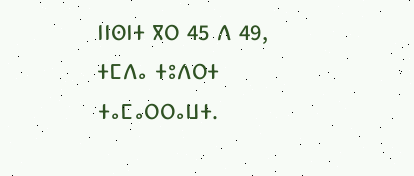ⵏⵏⵙⵏⵜ ⴳⵔ 45 ⴷ 49, ⵜⵎⴷⴰ ⵜⵓⴷⵔⵜ ⵜⴰⵎⴰⵔⵔⴰⵡⵜ.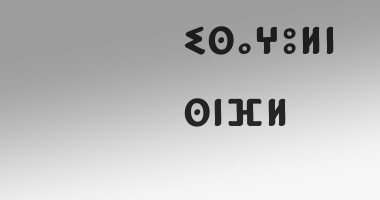ⵉⵙⴰⵖⵓⵍⵏ
ⵙⵏⴼⵍ